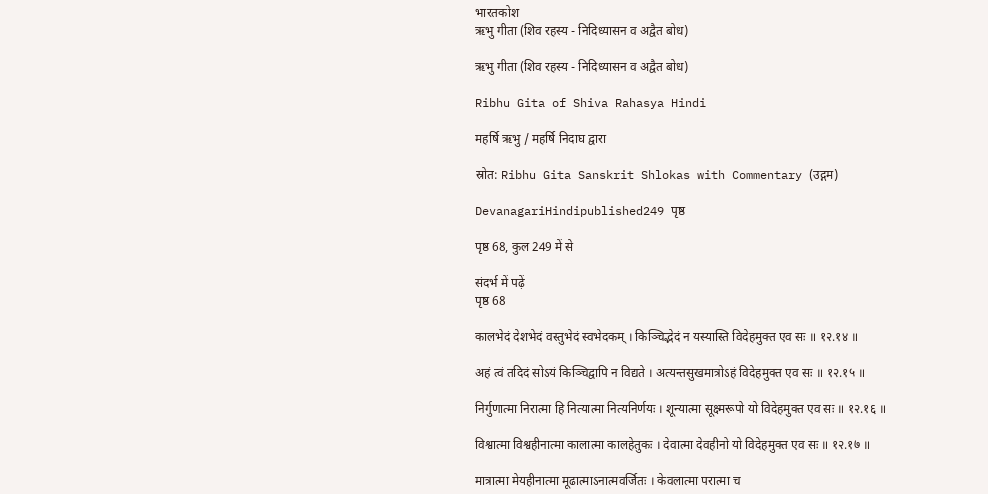भारतकोश
ऋभु गीता (शिव रहस्य - निदिध्यासन व अद्वैत बोध)

ऋभु गीता (शिव रहस्य - निदिध्यासन व अद्वैत बोध)

Ribhu Gita of Shiva Rahasya Hindi

महर्षि ऋभु / महर्षि निदाघ द्वारा

स्रोत: Ribhu Gita Sanskrit Shlokas with Commentary (उद्गम)

DevanagariHindipublished249 पृष्ठ

पृष्ठ 68, कुल 249 में से

संदर्भ में पढ़ें
पृष्ठ 68

कालभेदं देशभेदं वस्तुभेदं स्वभेदकम् । किञ्चिद्भेदं न यस्यास्ति विदेहमुक्त एव सः ॥ १२.१४ ॥

अहं त्वं तदिदं सोऽयं किञ्चिद्वापि न विद्यते । अत्यन्तसुखमात्रोऽहं विदेहमुक्त एव सः ॥ १२.१५ ॥

निर्गुणात्मा निरात्मा हि नित्यात्मा नित्यनिर्णयः । शून्यात्मा सूक्ष्मरूपो यो विदेहमुक्त एव सः ॥ १२.१६ ॥

विश्वात्मा विश्वहीनात्मा कालात्मा कालहेतुकः । देवात्मा देवहीनो यो विदेहमुक्त एव सः ॥ १२.१७ ॥

मात्रात्मा मेयहीनात्मा मूढात्माऽनात्मवर्जितः । केवलात्मा परात्मा च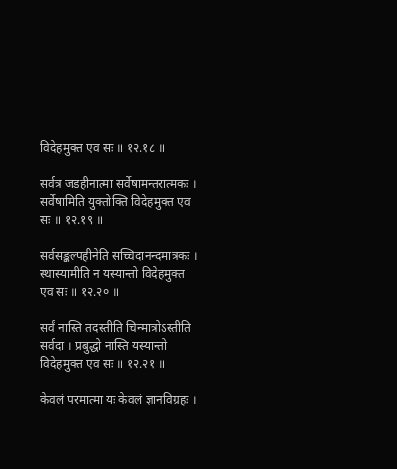विदेहमुक्त एव सः ॥ १२.१८ ॥

सर्वत्र जडहीनात्मा सर्वेषामन्तरात्मकः । सर्वेषामिति युक्तोक्ति विदेहमुक्त एव सः ॥ १२.१९ ॥

सर्वसङ्कल्पहीनेति सच्चिदानन्दमात्रकः । स्थास्यामीति न यस्यान्तो विदेहमुक्त एव सः ॥ १२.२० ॥

सर्वं नास्ति तदस्तीति चिन्मात्रोऽस्तीति सर्वदा । प्रबुद्धो नास्ति यस्यान्तो विदेहमुक्त एव सः ॥ १२.२१ ॥

केवलं परमात्मा यः केवलं ज्ञानविग्रहः ।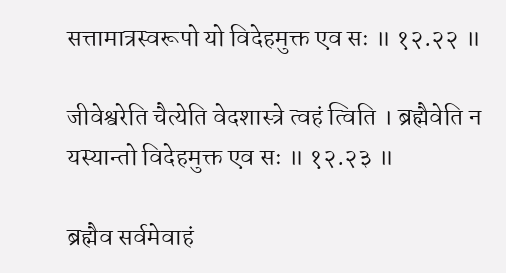सत्तामात्रस्वरूपो यो विदेहमुक्त एव सः ॥ १२.२२ ॥

जीवेश्वरेति चैत्येति वेदशास्त्रे त्वहं त्विति । ब्रह्मैवेति न यस्यान्तो विदेहमुक्त एव सः ॥ १२.२३ ॥

ब्रह्मैव सर्वमेवाहं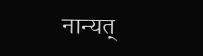नान्यत्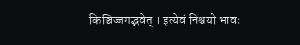किञ्चिज्जगद्भवेत् । इत्येवं निश्चयो भावः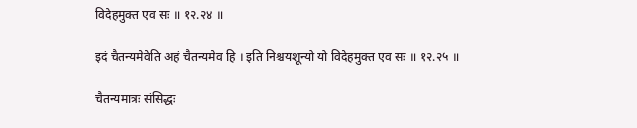विदेहमुक्त एव सः ॥ १२.२४ ॥

इदं चैतन्यमेवेति अहं चैतन्यमेव हि । इति निश्चयशून्यो यो विदेहमुक्त एव सः ॥ १२.२५ ॥

चैतन्यमात्रः संसिद्धः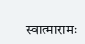स्वात्मारामः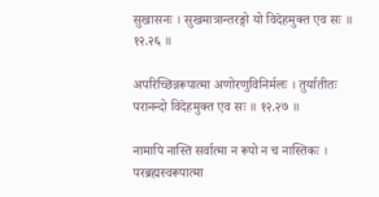सुखासनः । सुखमात्रान्तरङ्गो यो विदेहमुक्त एव सः ॥ १२.२६ ॥

अपरिच्छिन्नरूपात्मा अणोरणुविनिर्मलः । तुर्यातीतः परानन्दो विदेहमुक्त एव सः ॥ १२.२७ ॥

नामापि नास्ति सर्वात्मा न रूपो न च नास्तिकः । परब्रह्मस्वरूपात्मा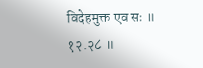विदेहमुक्त एव सः ॥ १२.२८ ॥